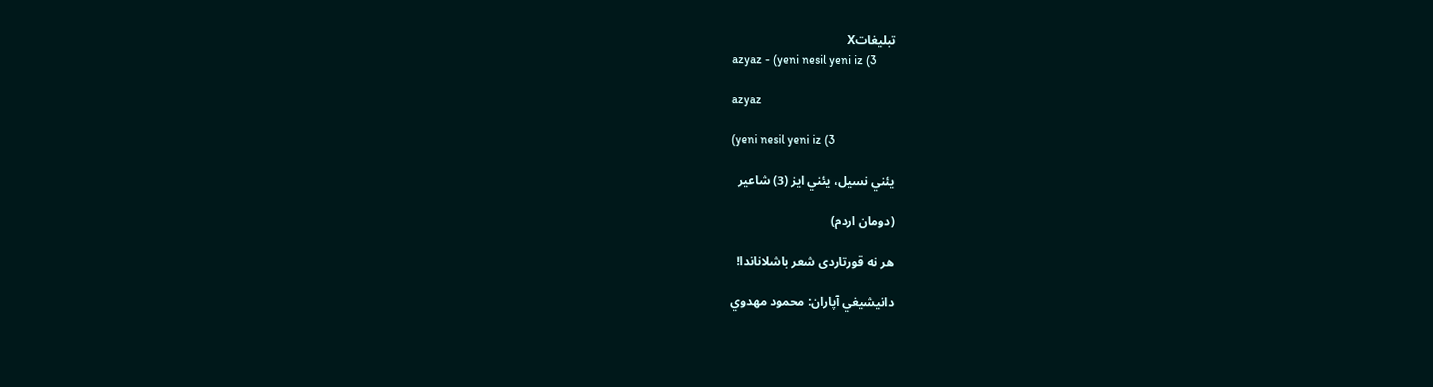تبليغاتX
azyaz - (yeni nesil yeni iz (3

azyaz

(yeni nesil yeni iz (3

يئني نسيل، يئني ايز (3) شاعير

(دومان اردم)

هر نه قورتاردی شعر باشلاناندا!

دانيشيغي آپاران: محمود مهدوي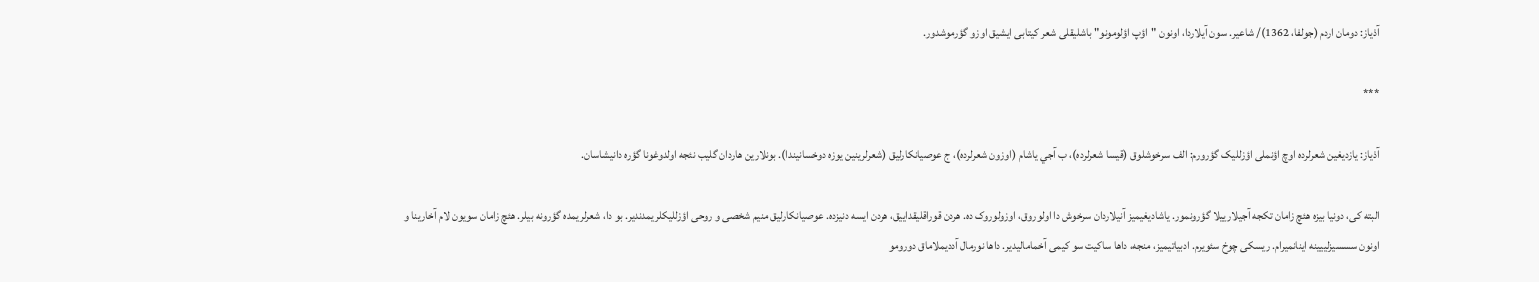آذياز: دومان اردم (جولفا، 1362)/ شاعیر. سون آیلاردا، اونون "اؤپ اؤلومونو" باشلیقلی شعر کیتابی ایشیق اوزو گؤرموشدور.

***

آذیاز: يازديغين شعرلرده اوچ اؤنملی اؤزللیک گؤرور‌م: الف سرخوشلوق (قيسا شعرلرده)، ب آجي ياشام (اوزون شعرلرده)، ج عوصيانكارليق (شعرلرينين یوزه دوخسانیندا). بونلارين هاردان گليب نئجه اولدوغونا گؤره دانيشاسان.

البته کی، دونیا بیزه هئچ زامان تکجه آجیلارییلا گؤرونمور. یاشادیغیمیز آنیلاردان سرخوش دا اولوروق، اوزولوروک ده. هردن قوراقلیقداییق، هردن ایسه دنیزده. عوصیانکارلیق منیم شخصی و روحی اؤزللیکلریمدندیر. بو دا، شعرلریمده گؤرونه بیلر. هئچ زامان سویون لام آخارینا و اونون سسسیزلییینه اینانمیرام. ریسکی چوخ سئویرم. ادبیاتیمیز، منجه، داها ساکیت سو کیمی آخمامالیدیر. داها نورمال آددیملاماق دورومو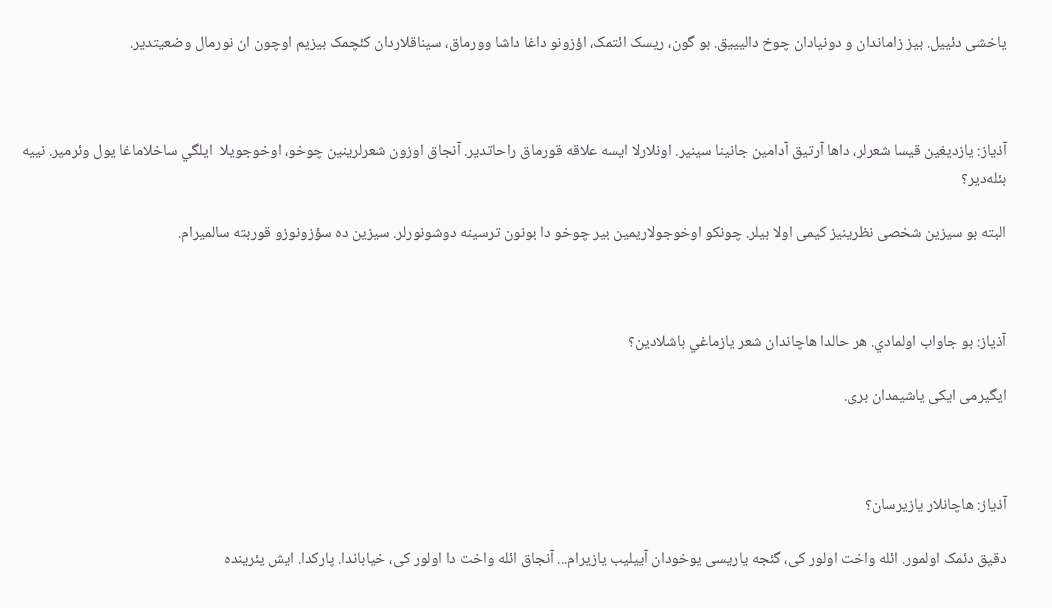یاخشی دئییل. بیز زاماندان و دونیادان چوخ دالیییق. بو گون، ریسک ائتمک، اؤزونو داغا داشا وورماق، سیناقلاردان کئچمک بیزیم اوچون ان نورمال وضعیتدیر.



آذیاز: يازديغين قيسا شعرلر، داها آرتیق آدامين جانينا سينير. اونلارلا ایسه علاقه قورماق راحاتدير. آنجاق اوزون شعرلرينين چوخو، اوخوجويلا  ايلگي ساخلاماغا يول وئرمير. نييه بئله‌دير؟

البته بو سیزین شخصی نظرینیز کیمی اولا بیلر. چونکو اوخوجولاریمین بیر چوخو دا بونون ترسینه دوشونورلر. سیزین ده سؤزونوزو قوربته سالمیرام.



آذیاز: بو جاواب اولمادي. هر حالدا هاچاندان شعر يازماغي باشلادين؟

ایگیرمی ایکی یاشیمدان بری.



آذیاز: هاچانلار يازيرسان؟

دقیق دئمک اولمور. ائله واخت اولور کی، گئجه یاریسی یوخودان آییلیب یازیرام... آنجاق ائله واخت دا اولور کی، خیاباندا. پارکدا. ایش یئرینده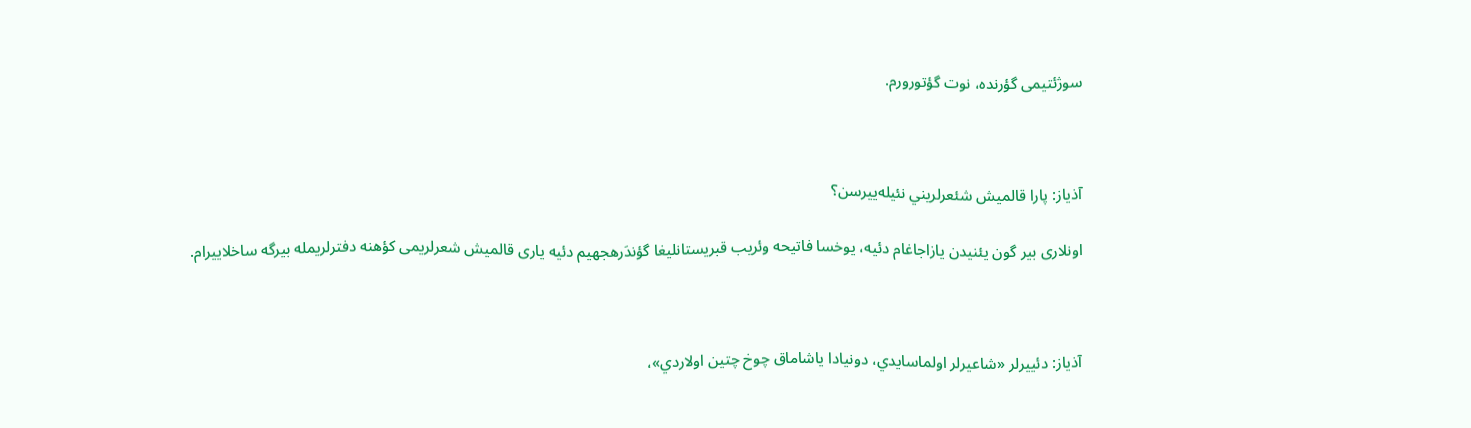سوژئتیمی گؤرنده، نوت گؤتورورم.



آذیاز: پارا قالميش شئعرلريني نئيله‌ييرسن؟

اونلاری بیر گون یئنیدن یازاجاغام دئیه، یوخسا فاتیحه وئریب قبریستانلیغا گؤندَرهجهیم دئیه یاری قالمیش شعرلریمی کؤهنه دفترلریمله بیرگه ساخلاییرام.



آذیاز: دئييرلر «شاعيرلر اولماسايدي، دونيادا ياشاماق چوخ چتين اولاردي»،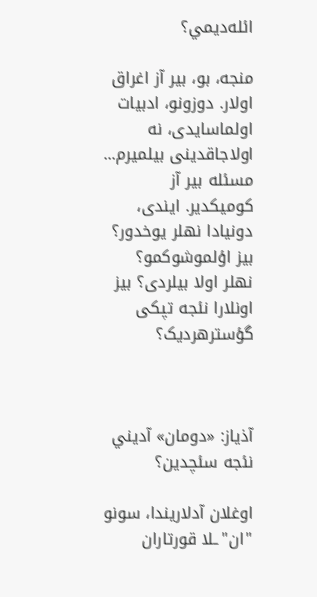ائله‌ديمي؟

منجه، بو، بیر آز اغراق اولار. دوزونو، ادبیات اولماسایدی، نه اولاجاقدینی بیلمیرم... مسئله بیر آز کومیکدیر. ایندی، دونیادا نهلر یوخدور؟ بیز اؤلموشوکمو؟ نهلر اولا بیلردی؟ بیز اونلارا نئجه تپکی گؤسترهردیک؟



آذیاز: «دومان» آديني نئجه سئچدين؟

اوغلان آدلاریندا، سونو "ان"ـلا قورتاران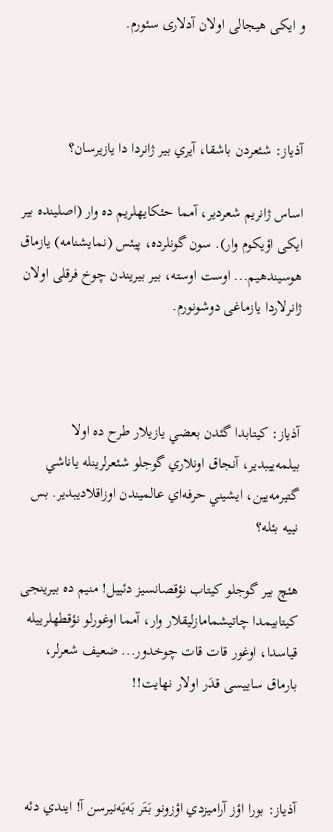و ایکی هیجالی اولان آدلاری سئورم.



آذیاز: شئعردن باشقا، آيري بير ژانردا دا يازيرسان؟

اساس ژانریم شعردیر، آمما حئکایهلریم ده وار (اصلینده بیر ایکی اؤیکوم وار). سون گونلرده، پیئس (نمایشنامه) یازماق هوسیندهیم... اوست اوسته، بیر بیریندن چوخ فرقلی اولان ژانرلاردا یازماغی دوشونورم.



آذیاز: كيتابدا گئدن بعضي يازيلار طرح ده اولا بيلمه‌ييبدیر، آنجاق اونلاري گوجلو شئعرلرينله ياناشي گتيرمه‌يين، ايشيني حرفه‌اي عالمیندن اوزاقلاديبدیر. بس نييه بئله؟

هئچ بیر گوجلو کیتاب نؤقصانسیز دئییل! منیم ده بیرینجی کیتابیمدا چاتیشمامازلیقلار وار، آمما اوغورلو نؤقطهلرییله قیاسدا، اوغور قات قات چوخدور... ضعیف شعرلر، بارماق ساییسی قدَر اولار نهایت!!



آذیاز: بورا اؤز آراميزدي اؤزونو بَتَر بَه‌يَه‌نيرسن آ! ايندي دئه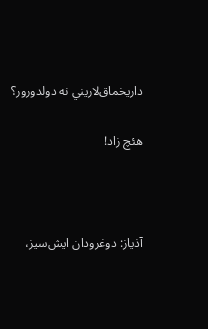داريخماق‌لاريني نه دولدورور؟

هئچ زاد!



آذیاز: دوغرودان ايش‌سيز،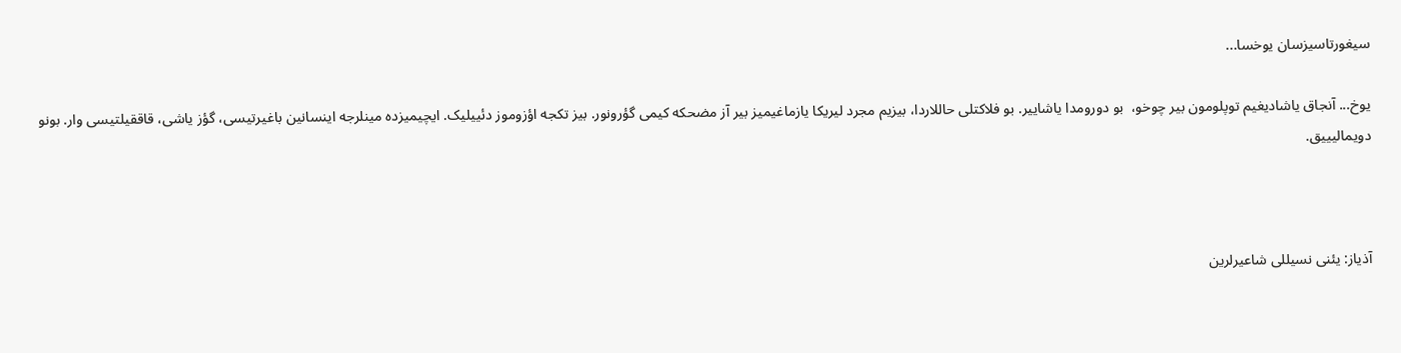سيغورتاسيزسان يوخسا...

یوخ... آنجاق یاشادیغیم توپلومون بیر چوخو،  بو دورومدا یاشاییر. بو فلاکتلی حاللاردا، بیزیم مجرد لیریکا یازماغیمیز بیر آز مضحکه کیمی گؤرونور. بیز تکجه اؤزوموز دئییلیک. ایچیمیزده مینلرجه اینسانین باغیرتیسی، گؤز یاشی، قاققیلتیسی وار. بونو دویمالیییق.



آذیاز: یئنی نسيللی شاعيرلرين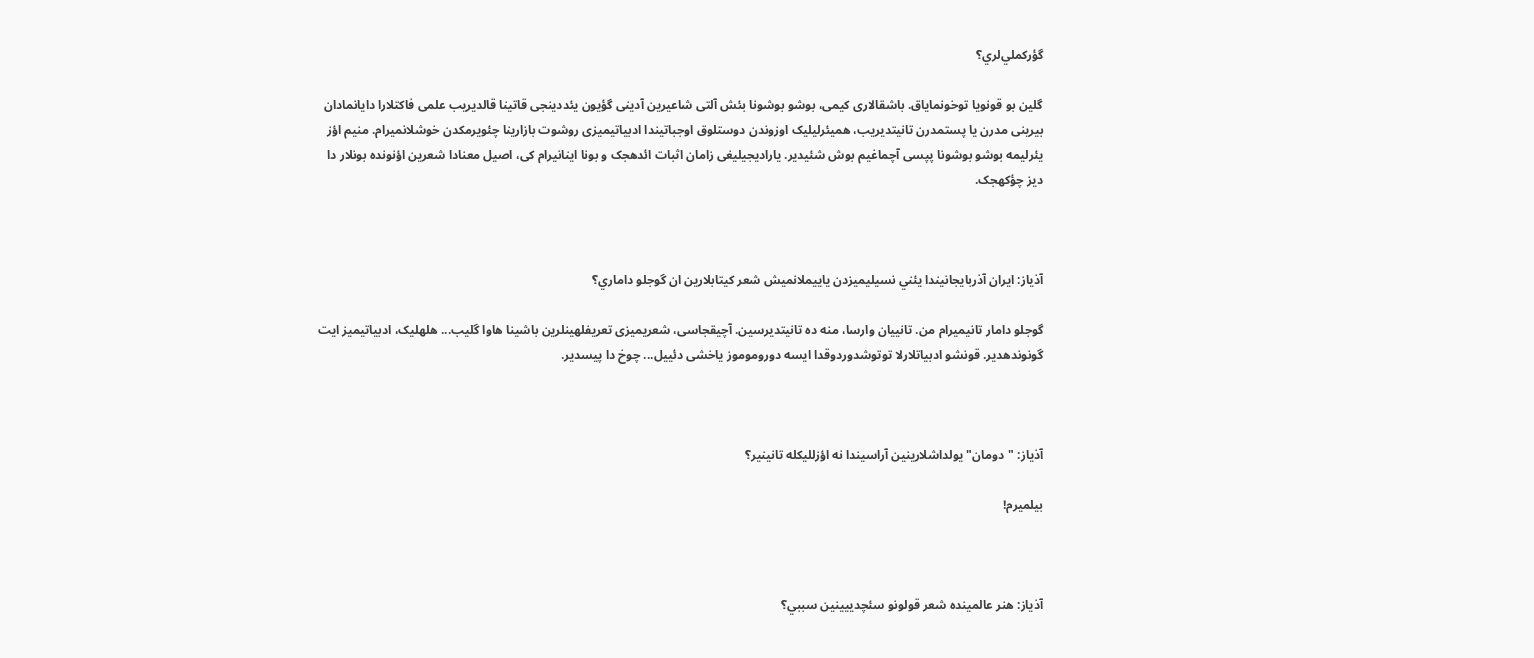گؤركملي‌لري؟

گلین بو قونویا توخونمایاق. باشقالاری کیمی، بوشو بوشونا بئش آلتی شاعیرین آدینی گؤیون یئددینجی قاتینا قالدیریب علمی فاکتلارا دایانمادان بیرینی مدرن یا پستمدرن تانیتدیریب، همیئرلیلیک اوزوندن دوستلوق اوجباتیندا ادبیاتیمیزی روشوت بازارینا چئویرمکدن خوشلانمیرام. منیم اؤز یئرلیمه بوشو بوشونا پپسی آچماغیم بوش شئیدیر. یارادیجیلیغی زامان اثبات ائدهجک و بونا اینانیرام کی، اصیل معنادا شعرین اؤنونده بونلار دا دیز چؤکهجک.



آذیاز: ايران آذربايجانيندا يئني نسيلیمیزدن یاییملانمیش شعر كيتابلارين ان گوجلو داماري؟

گوجلو دامار تانیمیرام من. تانییان وارسا، منه ده تانیتدیرسین. آچیقجاسی، شعریمیزی تعریفلهینلرین باشینا هاوا گلیب... هلهلیک، ادبیاتیمیز ایت گونوندهدیر. قونشو ادبیاتلارلا توتوشدوردوقدا ایسه دوروموموز یاخشی دئییل... چوخ دا پیسدیر.



آذیاز: "دومان" يولداشلارينين آراسيندا نه اؤزللیکله تانينير؟

بیلمیرم!



آذیاز: هنر عالمينده شعر قولونو سئچديیينين سببي؟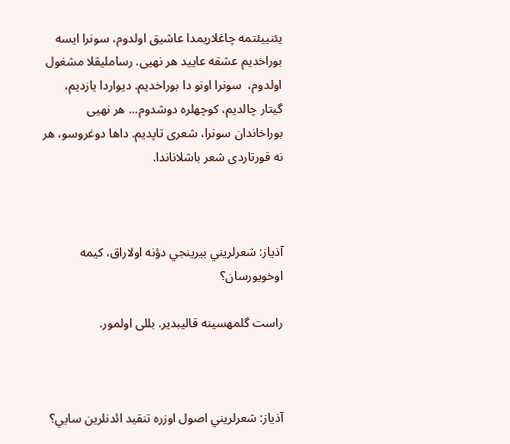یئنییئتمه چاغلاریمدا عاشیق اولدوم، سونرا ایسه بوراخدیم عشقه عایید هر نهیی. رساملیقلا مشغول اولدوم،  سونرا اونو دا بوراخدیم. دیواردا یازدیم، گیتار چالدیم، کوچهلره دوشدوم... هر نهیی بوراخاندان سونرا، شعری تاپدیم. داها دوغروسو، هر نه قورتاردی شعر باشلاناندا.



آذیاز: شعرلريني بيرينجي دؤنه اولاراق، كيمه اوخويورسان؟

راست گلمهسینه قالیبدیر. بللی اولمور.



آذیاز: شعرلريني اصول اوزره تنقيد ائدنلرين سايي؟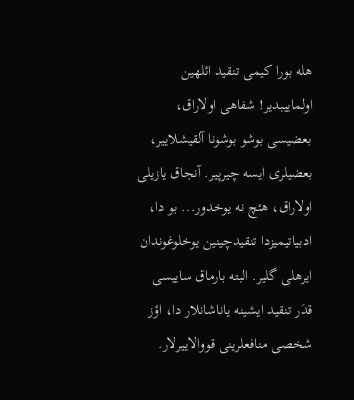هله بورا کیمی تنقید ائلهین اولماییبدیر! شفاهی اولاراق، بعضیسی بوشو بوشونا آلقیشلاییر، بعضیلری ایسه چیرپیر. آنجاق یازیلی اولاراق، هئچ نه یوخدور... بو دا، ادبیاتیمیزدا تنقیدچینین یوخلوغوندان ایرهلی گلیر. البته بارماق ساییسی قدَر تنقید ایشینه یاناشانلار دا، اؤز شخصی منافعلرینی قووالاییرلار.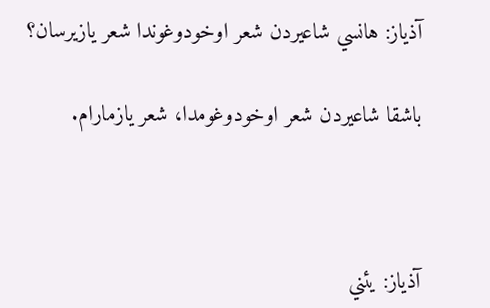آذیاز: هانسي شاعيردن شعر اوخودوغوندا شعر يازيرسان؟

باشقا شاعیردن شعر اوخودوغومدا، شعر یازمارام.



آذیاز: يئني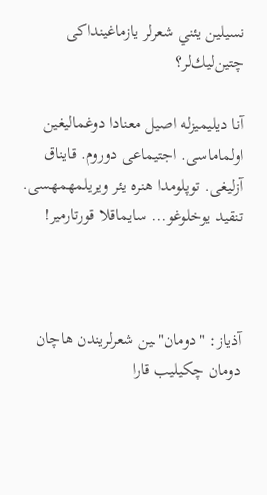نسيلين يئني شعرلر يازماغینداکی چتين‌ليك‌لر؟

آنا دیلیمیزله اصیل معنادا دوغمالیغین اولماماسی. اجتیماعی دوروم. قایناق آزلیغی. توپلومدا هنره یئر ویریلمهمهسی. تنقید یوخلوغو... سایماقلا قورتارمیر!



آذیاز: "دومان"ـين شعرلريندن هاچان دومان چكيليب قارا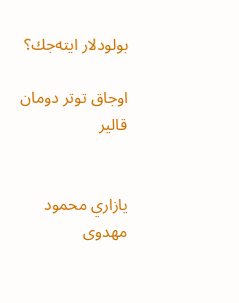بولودلار ايته‌جك؟

اوجاق توتر دومان قالیر


يازاري محمود مهدوی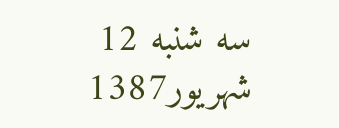سه شنبه 12 شهریور1387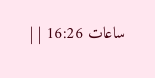ساعات 16:26 | |